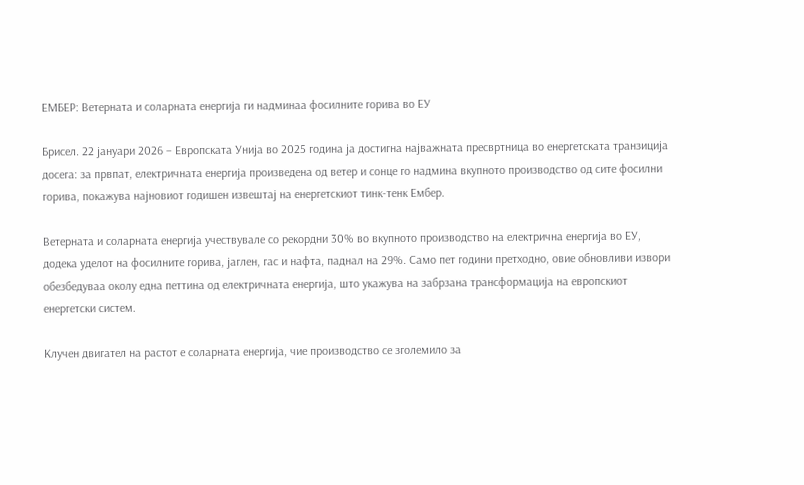ЕМБЕР: Ветерната и соларната енергија ги надминаа фосилните горива во ЕУ

Брисел. 22 јануари 2026 – Европската Унија во 2025 година ја достигна најважната пресвртница во енергетската транзиција досега: за првпат, електричната енергија произведена од ветер и сонце го надмина вкупното производство од сите фосилни горива, покажува најновиот годишен извештај на енергетскиот тинк-тенк Ембер.

Ветерната и соларната енергија учествувале со рекордни 30% во вкупното производство на електрична енергија во ЕУ, додека уделот на фосилните горива, јаглен, гас и нафта, паднал на 29%. Само пет години претходно, овие обновливи извори обезбедуваа околу една петтина од електричната енергија, што укажува на забрзана трансформација на европскиот енергетски систем.

Клучен двигател на растот е соларната енергија, чие производство се зголемило за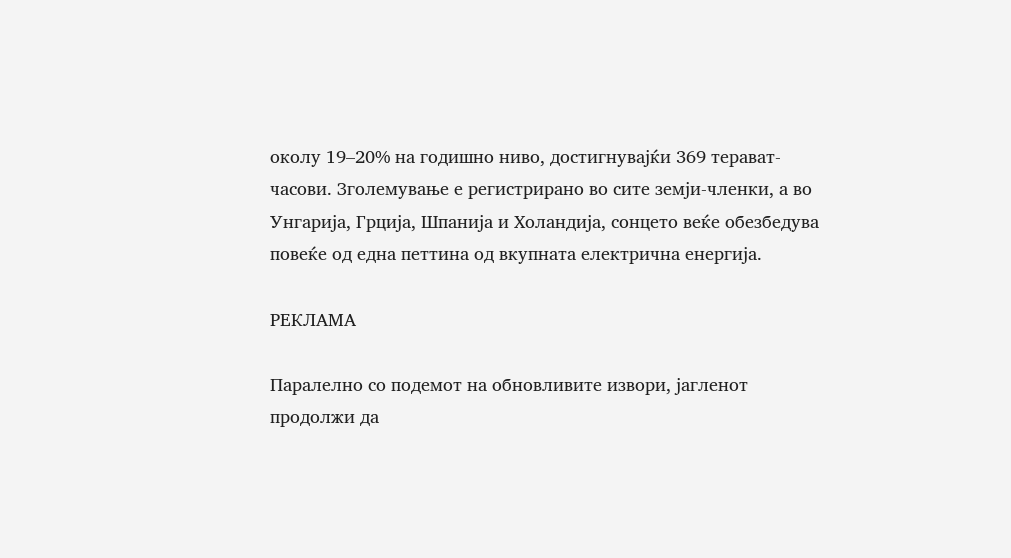околу 19–20% на годишно ниво, достигнувајќи 369 терават-часови. Зголемување е регистрирано во сите земји-членки, а во Унгарија, Грција, Шпанија и Холандија, сонцето веќе обезбедува повеќе од една петтина од вкупната електрична енергија.

РЕКЛАМА

Паралелно со подемот на обновливите извори, јагленот продолжи да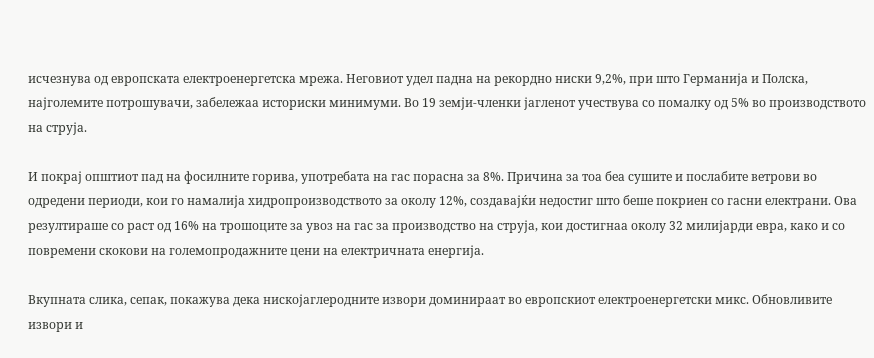исчезнува од европската електроенергетска мрежа. Неговиот удел падна на рекордно ниски 9,2%, при што Германија и Полска, најголемите потрошувачи, забележаа историски минимуми. Во 19 земји-членки јагленот учествува со помалку од 5% во производството на струја.

И покрај општиот пад на фосилните горива, употребата на гас порасна за 8%. Причина за тоа беа сушите и послабите ветрови во одредени периоди, кои го намалија хидропроизводството за околу 12%, создавајќи недостиг што беше покриен со гасни електрани. Ова резултираше со раст од 16% на трошоците за увоз на гас за производство на струја, кои достигнаа околу 32 милијарди евра, како и со повремени скокови на големопродажните цени на електричната енергија.

Вкупната слика, сепак, покажува дека нискојаглеродните извори доминираат во европскиот електроенергетски микс. Обновливите извори и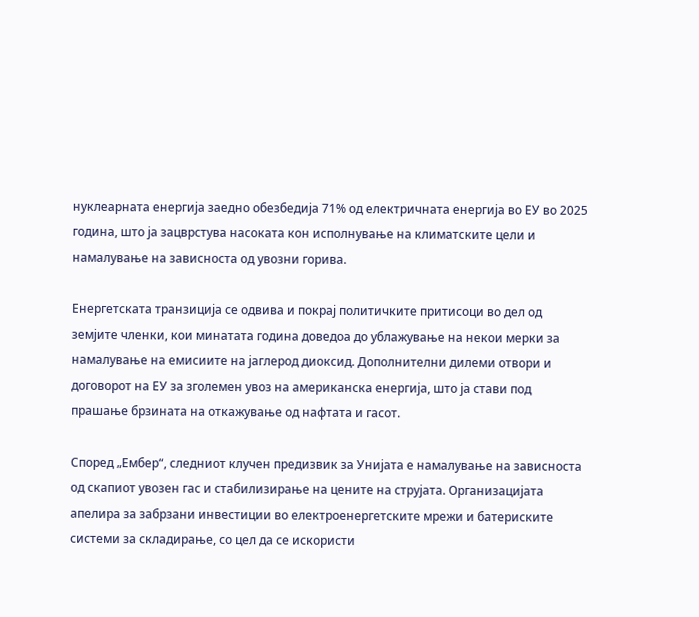нуклеарната енергија заедно обезбедија 71% од електричната енергија во ЕУ во 2025 година, што ја зацврстува насоката кон исполнување на климатските цели и намалување на зависноста од увозни горива.

Енергетската транзиција се одвива и покрај политичките притисоци во дел од земјите членки, кои минатата година доведоа до ублажување на некои мерки за намалување на емисиите на јаглерод диоксид. Дополнителни дилеми отвори и договорот на ЕУ за зголемен увоз на американска енергија, што ја стави под прашање брзината на откажување од нафтата и гасот.

Според „Ембер“, следниот клучен предизвик за Унијата е намалување на зависноста од скапиот увозен гас и стабилизирање на цените на струјата. Организацијата апелира за забрзани инвестиции во електроенергетските мрежи и батериските системи за складирање, со цел да се искористи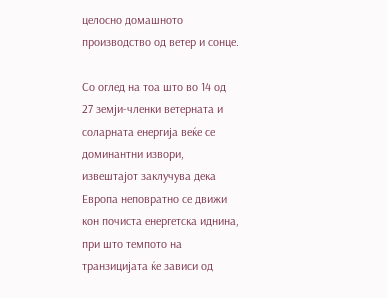целосно домашното производство од ветер и сонце.

Со оглед на тоа што во 14 од 27 земји-членки ветерната и соларната енергија веќе се доминантни извори, извештајот заклучува дека Европа неповратно се движи кон почиста енергетска иднина, при што темпото на транзицијата ќе зависи од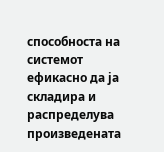способноста на системот ефикасно да ја складира и распределува произведената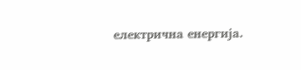електрична енергија.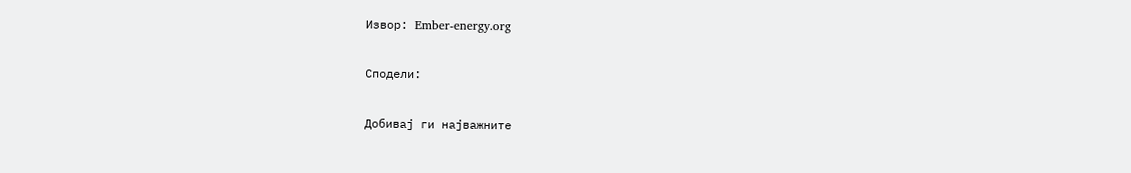Извор: Ember-energy.org

Сподели:

Добивај ги најважните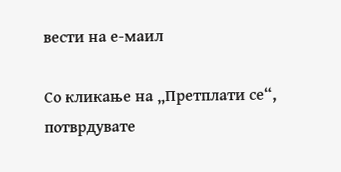вести на е-маил

Со кликање на „Претплати се“, потврдувате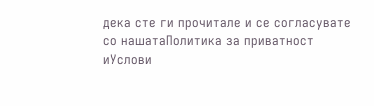дека сте ги прочитале и се согласувате со нашатаПолитика за приватност иУслови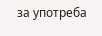за употреба